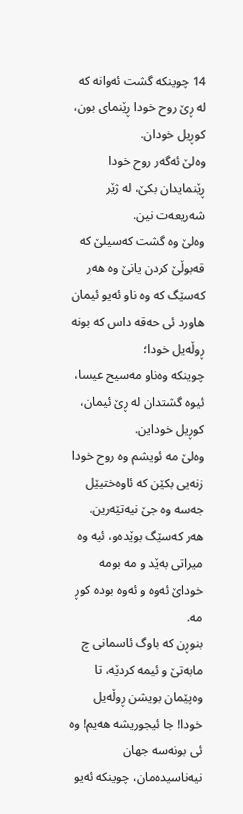14 چوینکه گشت ئەوانه که له ڕێ روح خودا ڕێنمای بون، کوڕيل خودان.
وەلێ ئەگەر روح خودا ڕێنمایدان بکێ، له ژێر شەریعەت نین.
وەلێ وه گشت کەسیلێ که قەبوڵێ کردن یانێ وه هەر کەسێگ که وه ناو ئەیو ئیمان هاورد ئی حەقه داس که بونه ڕوڵەیل خودا؛
چوینکه وەناو مەسیح عیسا، ئیوه گشتدان له ڕێ ئیمان، کوڕيل خوداین.
وەلێ مه ئویشم وه روح خودا زنەیی بکێن که ئاوەختیێل جەسه وه جێ نیەتێەرین.
هەر کەسێگ بوێدەو، ئیه وه میراتی بەێد و مه بومه خوداێ ئەوه و ئەوه بوده کوڕ مه.
بنوڕن که باوگ ئاسمانی چ مابەتێ و ئیمه کردێه، تا وەپێمان بویشن ڕوڵەیل خودا! جا ئیجوریشه هەیم! وه ئی بونەسه جهان نیەناسیدەمان، چوینکه ئەیو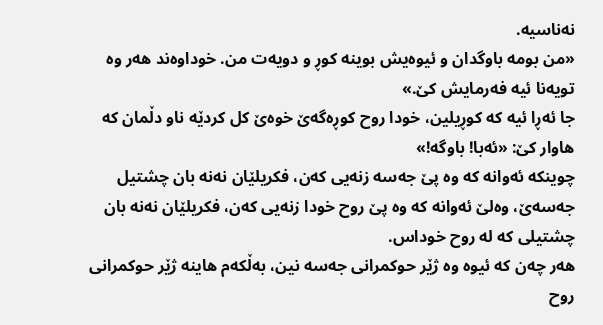نەناسیه.
«من بومه باوگدان و ئیوەیش بوینه کوڕ و دویەت من. خوداوەند هەر وه تویەنا ئیه فەرمایش کێ.»
جا ئەڕا ئیه که کوڕیلین، خودا روح کوڕەگەێ خوەێ کل کردێه ناو دڵمان که هاوار کێ: «ئەبا! باوگه!»
چوینکه ئەوانه که وه پێ جەسه زنەیی کەن، فکریلێان نەنه بان چشتیل جەسەێ، وەلێ ئەوانه که وه پێ روح خودا زنەیی کەن، فکریلێان نەنه بان چشتیلی که له روح خوداس.
هەر چەن که ئیوه وه ژێر حوکمرانی جەسه نین، بەڵکەم هاینه ژێر حوکمرانی روح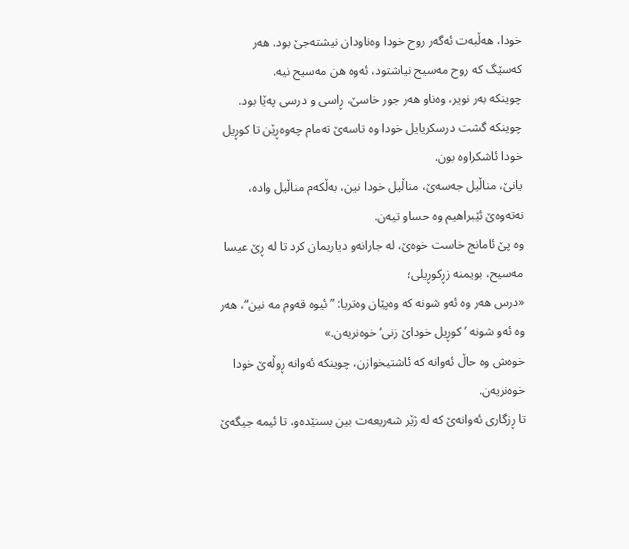خودا، هەڵبەت ئەگەر روح خودا وەناودان نیشتەجێ بود. هەر کەسێگ که روح مەسیح نياشتود، ئەوه هن مەسیح نیه.
چوینکه بەر نویر، وەناو هەر جور خاسێ، ڕاسی و درسی پەێا بود.
چوینکه گشت درسکریایل خودا وه تاسەێ تەمام چەوەڕێن تا کوڕیل خودا ئاشکراوه بون.
یانێ، مناڵیل جەسەێ، مناڵیل خودا نین، بەڵکەم مناڵیل واده، نەتەوەێ ئێبراهیم وه حساو تیەن.
وه پێ ئامانج خاست خوەێ، له جارانەو دیاریمان کرد تا له ڕێ عیسا مەسیح، بویمنه زڕکوڕیلی؛
«درس هەر وه ئەو شونه که وەپێان وەتریا: ”ئیوه قەوم مه نین“، هەر وه ئەو شونه ’کوڕیل خوداێ زنی‘ خوەنریەن.»
خوەش وه حاڵ ئەوانه که ئاشتیخوازن، چوینکه ئەوانه ڕوڵەێ خودا خوەنریەن.
تا ڕزگاری ئەوانەێ که له ژێر شەریعەت بین بسنێدەو، تا ئیمه جیگەێ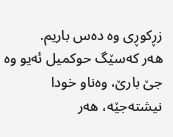زڕکوڕی وه دەس باریم.
هەر کەسێگ حوکمیل ئەیو وه جێ بارێ، وەناو خودا نیشتەجێه، هەر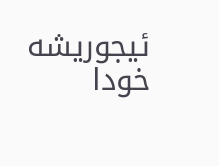ئیجوریشه خودا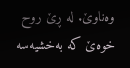وەناوێ. له ڕێ روح خوەێ که بەخشیەسه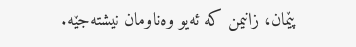پێمان، زانیمن که ئەیو وەناومان نیشتەجێه.